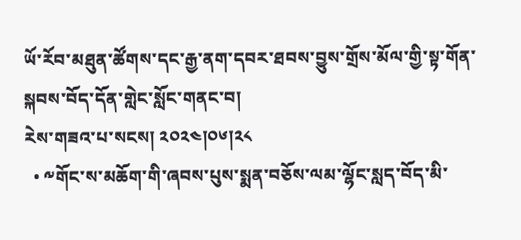ཡོ་རོབ་མཐུན་ཚོགས་དང་རྒྱ་ནག་དབར་ཐབས་བྱུས་གྲོས་མོལ་གྱི་སྟ་གོན་སྐབས་བོད་དོན་གླེང་སློང་གནང་བ།
རེས་གཟའ་པ་སངས། ༢༠༢༤།༠༦།༢༨
  • ༸གོང་ས་མཆོག་གི་ཞབས་པུས་སྨན་བཅོས་ལམ་ལྷོང་སླད་བོད་མི་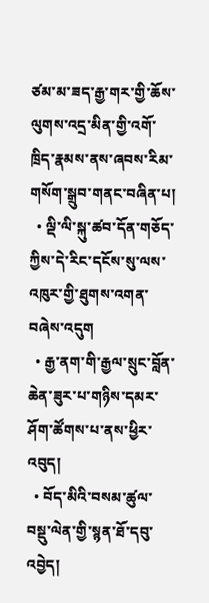ཙམ་མ་ཟད་རྒྱ་གར་གྱི་ཆོས་ལུགས་འདྲ་མིན་གྱི་འགོ་ཁྲིད་རྣམས་ནས་ཞབས་རིམ་གསོག་སྒྲུབ་གནང་བཞིན་པ།
  • ལྡི་ལི་སྐུ་ཚབ་དོན་གཅོད་ཀྱིས་དེ་རིང་དངོས་སུ་ལས་འཁུར་གྱི་ཐུགས་འགན་བཞེས་འདུག
  • རྒྱ་ནག་གི་རྒྱལ་སྲུང་བློན་ཆེན་ཟུར་པ་གཉིས་དམར་ཤོག་ཚོགས་པ་ནས་ཕྱིར་འབུད།
  • བོད་མིའི་བསམ་ཚུལ་བསྡུ་ལེན་གྱི་སྙན་ཐོ་དབུ་འབྱེད།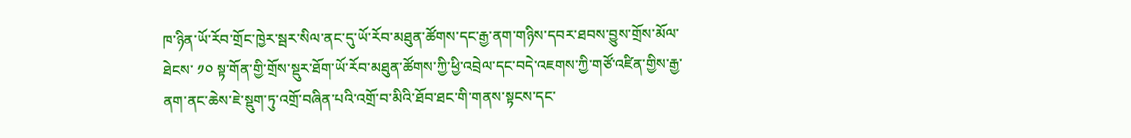ཁ་ཉིན་ཡོ་རོབ་གྲོང་ཁྱེར་སྦར་སིལ་ནང་དུ་ཡོ་རོབ་མཐུན་ཚོགས་དང་རྒྱ་ནག་གཉིས་དབར་ཐབས་བྱུས་གྲོས་མོལ་ཐེངས་ ༡༠ སྟ་གོན་གྱི་གྲོས་སྡུར་ཐོག་ཡོ་རོབ་མཐུན་ཚོགས་ཀྱི་ཕྱི་འབྲེལ་དང་བདེ་འཇགས་ཀྱི་གཙོ་འཛིན་གྱིས་རྒྱ་ནག་ནང་ཆེས་ཇེ་སྡུག་ཏུ་འགྲོ་བཞིན་པའི་འགྲོ་བ་མིའི་ཐོབ་ཐང་གི་གནས་སྟངས་དང་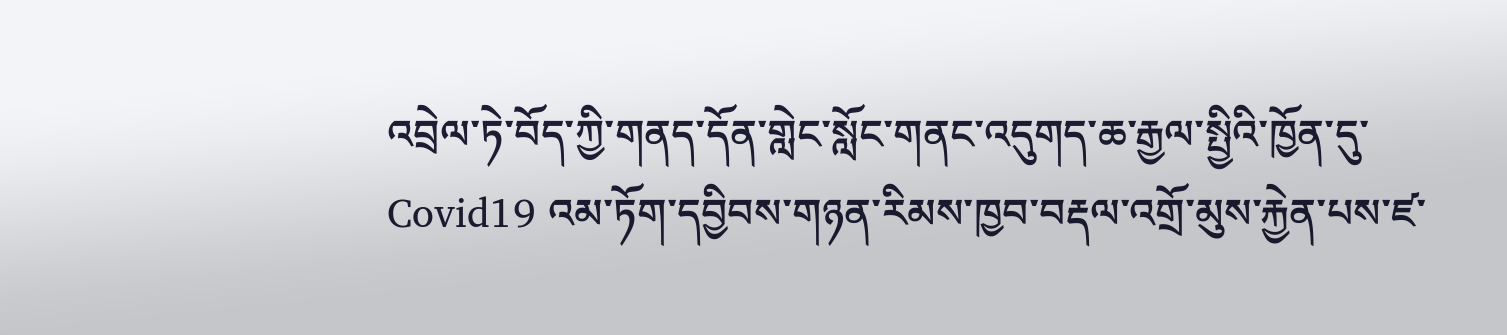འབྲེལ་ཏེ་བོད་ཀྱི་གནད་དོན་གླེང་སློང་གནང་འདུགད་ཆ་རྒྱལ་སྤྱིའི་ཁྱོན་དུ་ Covid19 འམ་ཏོག་དབྱིབས་གཉན་རིམས་ཁྱབ་བརྡལ་འགྲོ་མུས་རྐྱེན་པས་ཛ་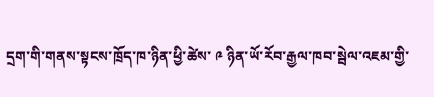དྲག་གི་གནས་སྟངས་ཁྲོད་ཁ་ཉིན་ཕྱི་ཚེས་ ༩ ཉིན་ཡོ་རོབ་རྒྱལ་ཁབ་སྦེལ་འཇམ་གྱི་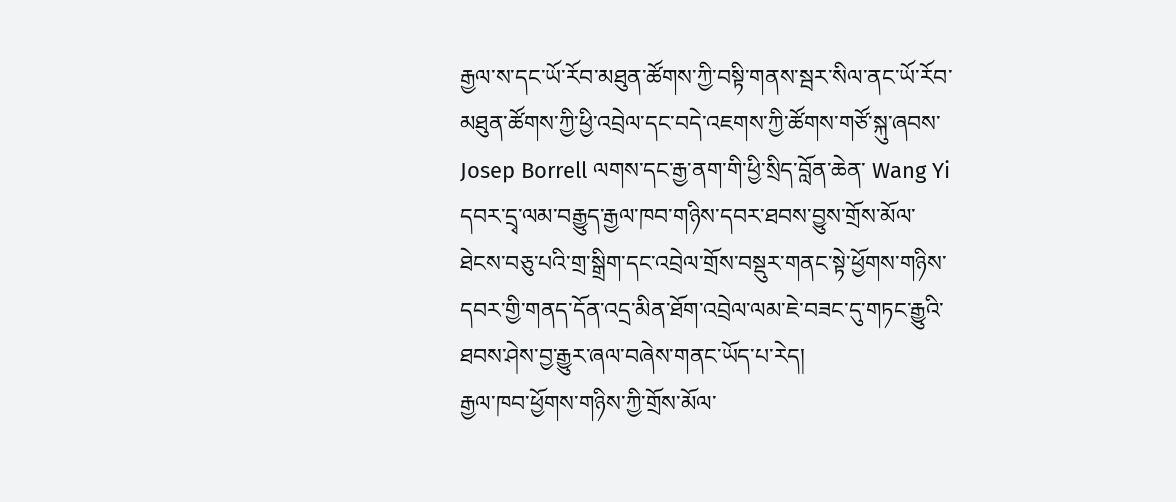རྒྱལ་ས་དང་ཡོ་རོབ་མཐུན་ཚོགས་ཀྱི་བསྟི་གནས་སྦར་སིལ་ནང་ཡོ་རོབ་མཐུན་ཚོགས་ཀྱི་ཕྱི་འབྲེལ་དང་བདེ་འཇགས་ཀྱི་ཚོགས་གཙོ་སྐུ་ཞབས་ Josep Borrell ལགས་དང་རྒྱ་ནག་གི་ཕྱི་སྲིད་བློན་ཆེན་ Wang Yi དབར་དྲྭ་ལམ་བརྒྱུད་རྒྱལ་ཁབ་གཉིས་དབར་ཐབས་བྱུས་གྲོས་མོལ་ཐེངས་བཅུ་པའི་གྲ་སྒྲིག་དང་འབྲེལ་གྲོས་བསྡུར་གནང་སྟེ་ཕྱོགས་གཉིས་དབར་གྱི་གནད་དོན་འདྲ་མིན་ཐོག་འབྲེལ་ལམ་ཇེ་བཟང་དུ་གཏང་རྒྱུའི་ཐབས་ཤེས་བྱ་རྒྱུར་ཞལ་བཞེས་གནང་ཡོད་པ་རེད།
རྒྱལ་ཁབ་ཕྱོགས་གཉིས་ཀྱི་གྲོས་མོལ་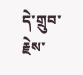དེ་གྲུབ་རྗེས་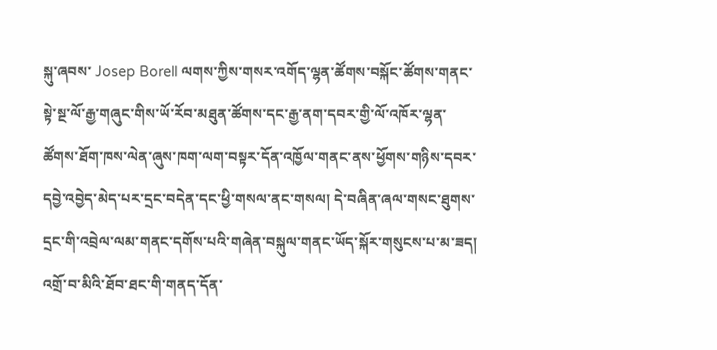སྐུ་ཞབས་ Josep Borell ལགས་ཀྱིས་གསར་འགོད་ལྷན་ཚོགས་བསྐོང་ཚོགས་གནང་སྟེ་སྔ་ལོ་རྒྱ་གཞུང་གིས་ཡོ་རོབ་མཐུན་ཚོགས་དང་རྒྱ་ནག་དབར་གྱི་ལོ་འཁོར་ལྷན་ཚོགས་ཐོག་ཁས་ལེན་ཞུས་ཁག་ལག་བསྟར་དོན་འཁྱོལ་གནང་ནས་ཕྱོགས་གཉིས་དབར་དབྱེ་འབྱེད་མེད་པར་དྲང་བདེན་དང་ཕྱི་གསལ་ནང་གསལ། དེ་བཞིན་ཞལ་གསང་ཐུགས་དྲང་གི་འབྲེལ་ལམ་གནང་དགོས་པའི་གཞེན་བསྐུལ་གནང་ཡོད་སྐོར་གསུངས་པ་མ་ཟད། འགྲོ་བ་མིའི་ཐོབ་ཐང་གི་གནད་དོན་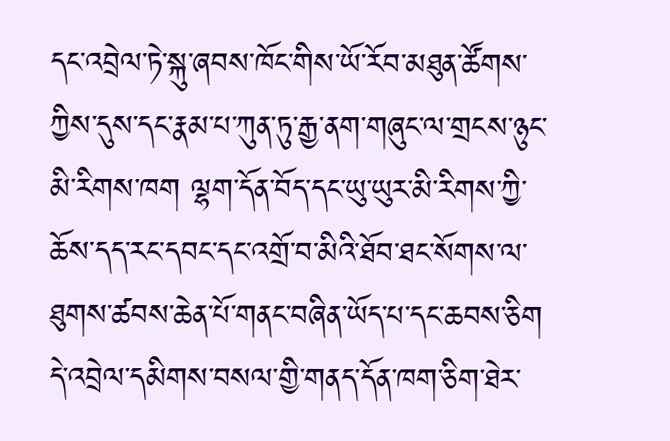དང་འབྲེལ་ཏེ་སྐུ་ཞབས་ཁོང་གིས་ཡོ་རོབ་མཐུན་ཚོགས་ཀྱིས་དུས་དང་རྣམ་པ་ཀུན་ཏུ་རྒྱ་ནག་གཞུང་ལ་གྲངས་ཉུང་མི་རིགས་ཁག ལྷག་དོན་བོད་དང་ཡུ་ཡུར་མི་རིགས་ཀྱི་ཆོས་དད་རང་དབང་དང་འགྲོ་བ་མིའི་ཐོབ་ཐང་སོགས་ལ་ཐུགས་ཚབས་ཆེན་པོ་གནང་བཞིན་ཡོད་པ་དང་ཆབས་ཅིག དེ་འབྲེལ་དམིགས་བསལ་གྱི་གནད་དོན་ཁག་ཅིག་ཐེར་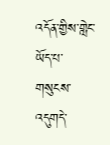འདོན་གྱིས་གླེང་ཡོད་པ་གསུངས་འདུགདེ་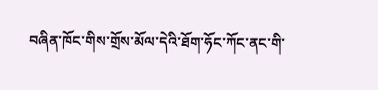བཞིན་ཁོང་གིས་གྲོས་མོལ་དེའི་ཐོག་ཧོང་ཀོང་ནང་གི་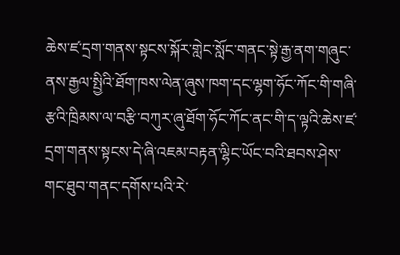ཆེས་ཛ་དྲག་གནས་སྟངས་སྐོར་གླེང་སློང་གནང་སྟེ་རྒྱ་ནག་གཞུང་ནས་རྒྱལ་སྤྱིའི་ཐོག་ཁས་ལེན་ཞུས་ཁག་དང་ལྷག་ཧོང་ཀོང་གི་གཞི་རྩའི་ཁྲིམས་ལ་བརྩི་བཀུར་ཞུ་ཐོག་ཧོང་ཀོང་ནང་གི་ད་ལྟའི་ཆེས་ཛ་དྲག་གནས་སྟངས་དེ་ཞི་འཇམ་བརྟན་ལྷིང་ཡོང་བའི་ཐབས་ཤེས་གང་ཐུབ་གནང་དགོས་པའི་རེ་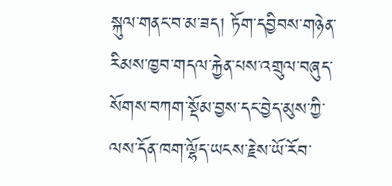སྐུལ་གནང་བ་མ་ཟད། ཏོག་དབྱིབས་གཉེན་རིམས་ཁྱབ་གདལ་རྐྱེན་པས་འགྲུལ་བཞུད་སོགས་བཀག་སྡོམ་བྱས་དང་བྱེད་མུས་ཀྱི་ལས་དོན་ཁག་ལྷོད་ཡངས་རྗེས་ཡོ་རོབ་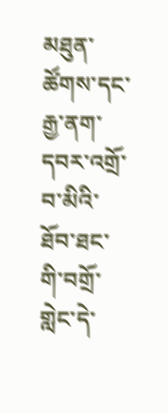མཐུན་ཚོགས་དང་རྒྱ་ནག་དབར་འགྲོ་བ་མིའི་ཐོབ་ཐང་གི་བགྲོ་གླེང་དེ་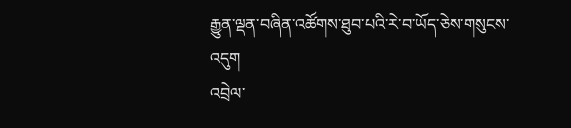རྒྱུན་ལྡན་བཞིན་འཚོགས་ཐུབ་པའི་རེ་བ་ཡོད་ཅེས་གསུངས་འདུག
འབྲེལ་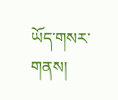ཡོད་གསར་གནས།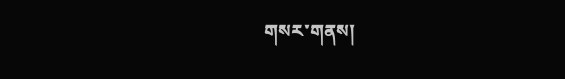གསར་གནས།